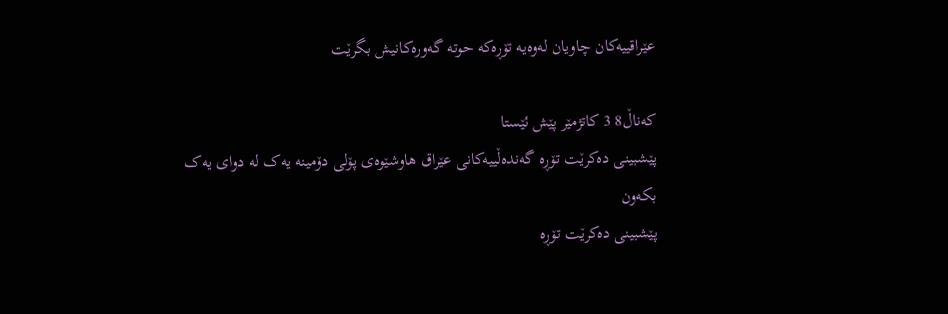عێراقییەکان چاویان لەوەیە تۆڕەکە حوتە گەورەکانیش بگرێت

کەناڵ8 3 کاتژمێر پێش ئێستا
پێشبینی دەکرێت تۆڕە گەندەڵییەکانی عێراق هاوشێوەی پۆلی دۆمینە یەک لە دوای یەک بکەون
پێشبینی دەکرێت تۆڕە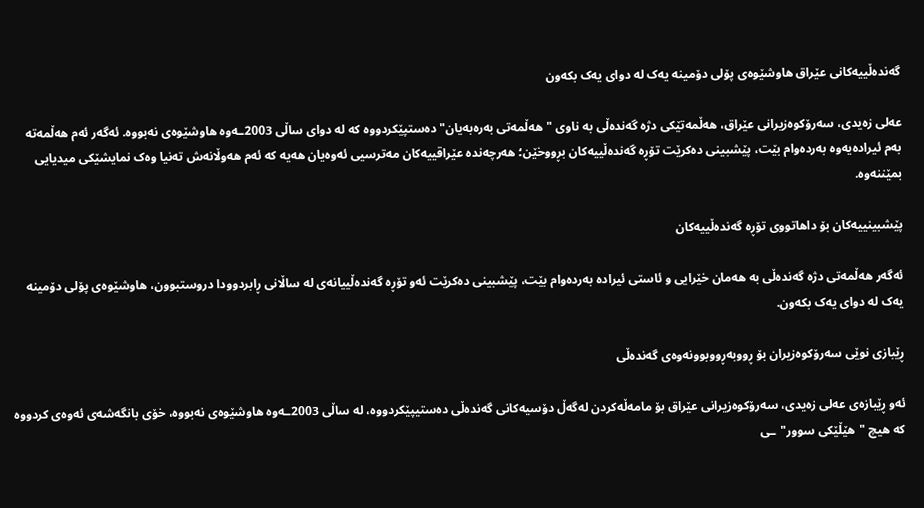گەندەڵییەکانی عێراق هاوشێوەی پۆلی دۆمینە یەک لە دوای یەک بکەون

عەلی زەیدی، سەرۆکوەزیرانی عێراق، هەڵمەتێکی دژە گەندەڵی بە ناوی "هەڵمەتی بەرەبەیان" دەستپێکردووە کە لە دوای ساڵی 2003ـەوە هاوشێوەی نەبووە. ئەگەر ئەم هەڵمەتە بەم ئیرادەیەوە بەردەوام بێت، پێشبینی دەکرێت تۆڕە گەندەڵییەکان بڕووخێن؛ هەرچەندە عێراقییەکان مەترسیی ئەوەیان هەیە کە ئەم هەوڵانەش تەنیا وەک نمایشێکی میدیایی بمێننەوە.

پێشبینییەکان بۆ داهاتووی تۆڕە گەندەڵییەکان

ئەگەر هەڵمەتی دژە گەندەڵی بە هەمان خێرایی و ئاستی ئیرادە بەردەوام بێت، پێشبینی دەکرێت ئەو تۆڕە گەندەڵییانەی لە ساڵانی ڕابردوودا دروستبوون، هاوشێوەی پۆلی دۆمینە یەک لە دوای یەک بکەون.

ڕێبازی نوێی سەرۆکوەزیران بۆ ڕووبەڕووبوونەوەی گەندەڵی

ئەو ڕێبازەی عەلی زەیدی، سەرۆکوەزیرانی عێراق بۆ مامەڵەکردن لەگەڵ دۆسیەکانی گەندەڵی دەستیپێکردووە، لە ساڵی 2003ـەوە هاوشێوەی نەبووە، خۆی بانگەشەی ئەوەی کردووە کە هیچ "هێڵێکی سوور"ـی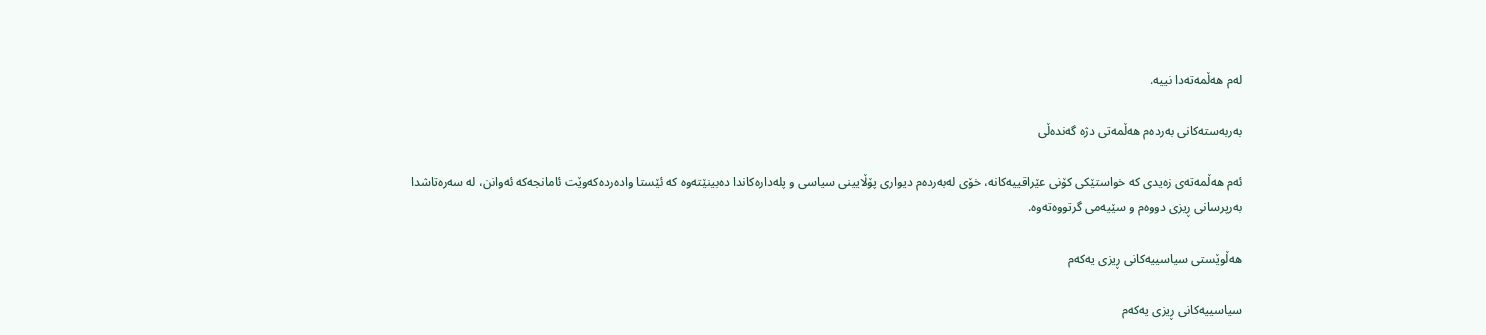لەم هەڵمەتەدا نییە.

بەربەستەکانی بەردەم هەڵمەتی دژە گەندەڵی

ئەم هەڵمەتەی زەیدی کە خواستێکی کۆنی عێراقییەکانە، خۆی لەبەردەم دیواری پۆڵایینی سیاسی و پلەدارەکاندا دەبینێتەوە کە ئێستا وادەردەکەوێت ئامانجەکە ئەوانن، لە سەرەتاشدا بەرپرسانی ڕیزی دووەم و سێیەمی گرتووەتەوە.

هەڵوێستی سیاسییەکانی ڕیزی یەکەم

سیاسییەکانی ڕیزی یەکەم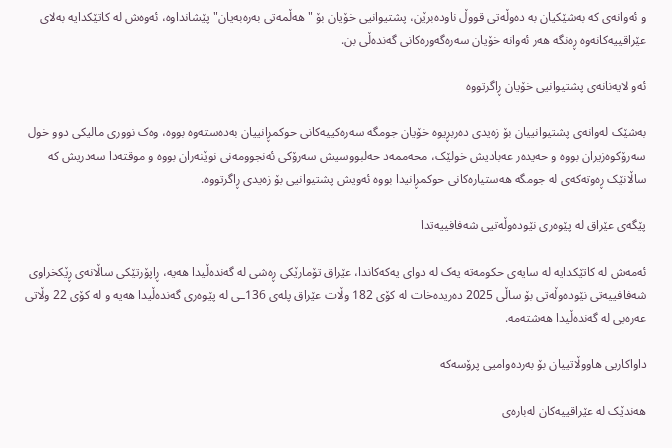و ئەوانەی کە بەشێکیان بە دەوڵەتی قووڵ ناودەبرێن، پشتیوانیی خۆیان بۆ "هەڵمەتی بەرەبەیان" پێشانداوە، ئەوەش لە کاتێکدایە بەلای عێراقییەکانەوە ڕەنگە هەر ئەوانە خۆیان سەرەگەورەکانی گەندەڵی بن.

ئەو لایەنانەی پشتیوانیی خۆیان ڕاگرتووە

بەشێک لەوانەی پشتیوانییان بۆ زەیدی دەربڕیوە خۆیان جومگە سەرەکییەکانی حوکمڕانییان بەدەستەوە بووە، وەک نووری مالیکی دوو خول سەرۆکوەزیران بووە و حەیدەر عەبادیش خولێک، محەممەد حەلبووسیش سەرۆکی ئەنجوومەنی نوێنەران بووە و موقتەدا سەدریش کە ساڵانێک ڕەوتەکەی لە جومگە هەستیارەکانی حوکمڕانیدا بووە ئەویش پشتیوانیی بۆ زەیدی ڕاگرتووە.

پێگەی عێراق لە پێوەری نێودەوڵەتیی شەفافییەتدا

ئەمەش لە کاتێکدایە لە سایەی حکومەتە یەک لە دوای یەکەکاندا، عێراق تۆمارێکی ڕەشی لە گەندەڵیدا هەیە، ڕاپۆرتێکی ساڵانەی ڕێکخراوی شەفافییەتی نێودەوڵەتی بۆ ساڵی 2025 دەریدەخات لە کۆی 182 وڵات عێراق پلەی 136ـی لە پێوەری گەندەڵیدا هەیە و لە کۆی 22 وڵاتی عەرەبی لە گەندەڵیدا هەشتەمە.

داواکاریی هاووڵاتییان بۆ بەردەوامیی پرۆسەکە

هەندێک لە عێراقییەکان لەبارەی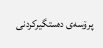پرۆسەی دەستگیرکردنی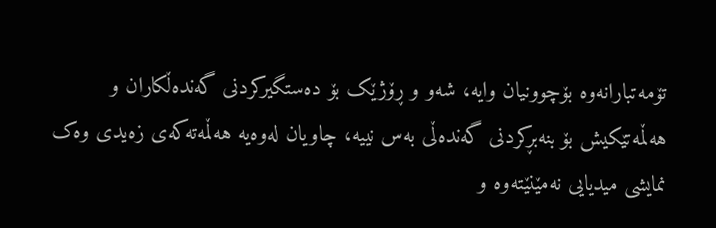تۆمەتبارانەوە بۆچوونیان وایە، شەو و ڕۆژێک بۆ دەستگیرکردنی گەندەڵکاران و هەڵمەتێکیش بۆ بنەبڕکردنی گەندەڵی بەس نییە، چاویان لەوەیە هەڵمەتەکەی زەیدی وەک نمایشی میدیایی نەمێنێتەوە و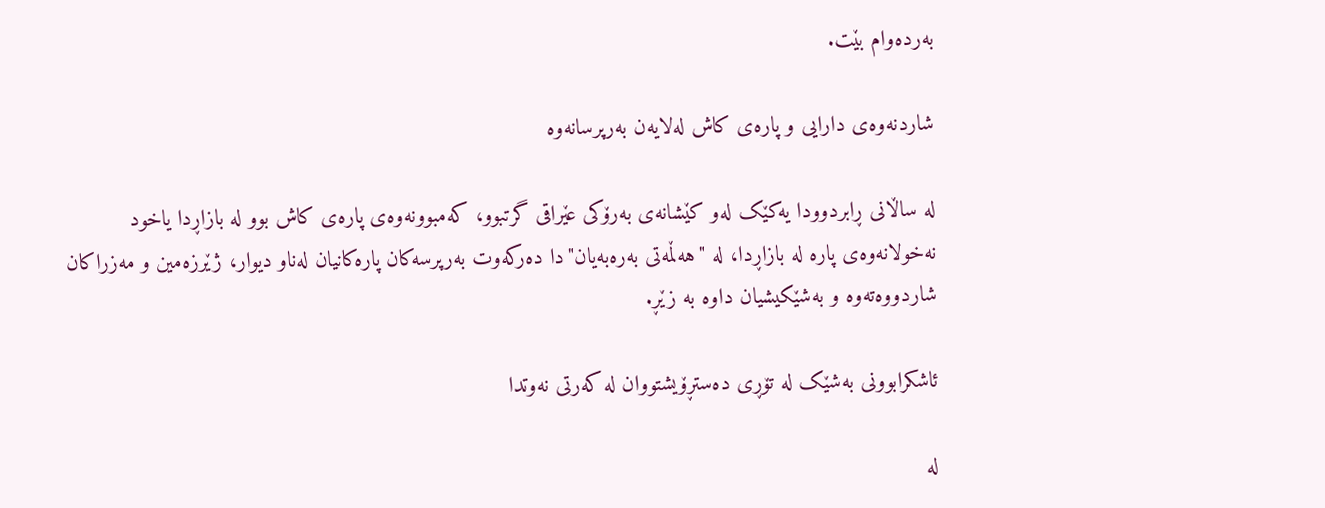بەردەوام بێت.

شاردنەوەی دارایی و پارەی کاش لەلایەن بەرپرسانەوە

لە ساڵانی ڕابردوودا یەکێک لەو کێشانەی بەرۆکی عێراقی گرتبوو، کەمبوونەوەی پارەی کاش بوو لە بازاڕدا یاخود نەخولانەوەی پارە لە بازاڕدا، لە "هەڵمەتی بەرەبەیان"دا دەرکەوت بەرپرسەکان پارەکانیان لەناو دیوار، ژێرزەمین و مەزراکان شاردووەتەوە و بەشێکیشیان داوە بە زێڕ.

ئاشکرابوونی بەشێک لە تۆڕی دەستڕۆیشتووان لە کەرتی نەوتدا

لە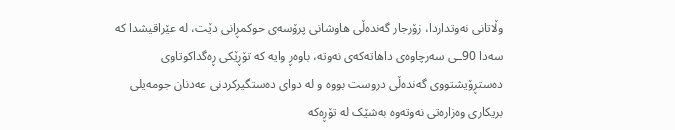وڵاتانی نەوتداردا، زۆرجار گەندەڵی هاوشانی پرۆسەی حوکمڕانی دێت، لە عێراقیشدا کە سەدا 90ـی سەرچاوەی داهاتەکەی نەوتە، باوەڕ وایە کە تۆڕێکی ڕەگداکوتاوی دەستڕۆیشتووی گەندەڵی دروست بووە و لە دواى دەستگیرکردنی عەدنان جومەیلی بریکاری وەزارەتی نەوتەوە بەشێک لە تۆڕەکە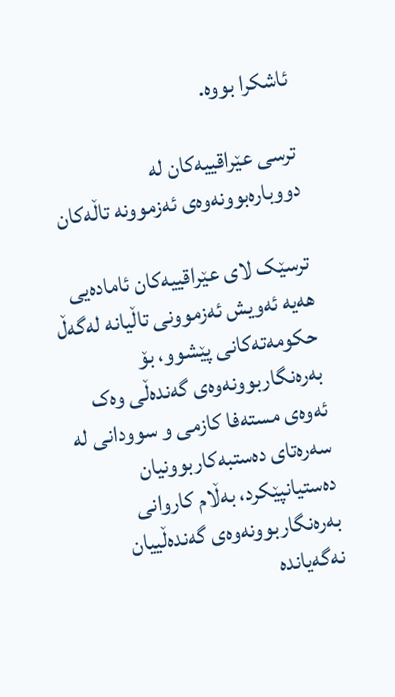ئاشکرا بووە.

ترسی عێراقییەکان لە دووبارەبوونەوەی ئەزموونە تاڵەکان

ترسێک لای عێراقییەکان ئامادەیی هەیە ئەویش ئەزموونی تاڵیانە لەگەڵ حکومەتەکانی پێشوو، بۆ بەرەنگاربوونەوەی گەندەڵی وەک ئەوەی مستەفا کازمی و سوودانی لە سەرەتای دەستبەکاربوونیان دەستیانپێکرد، بەڵام کاروانی بەرەنگاربوونەوەی گەندەڵییان نەگەیاندە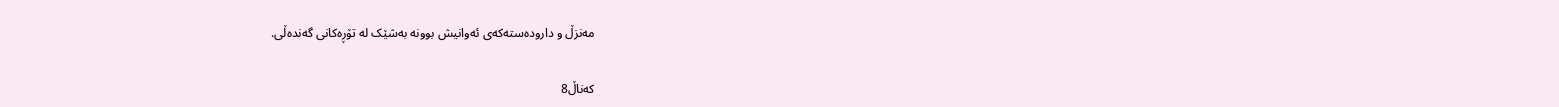مەنزڵ و دارودەستەکەی ئەوانیش بوونە بەشێک لە تۆڕەکانی گەندەڵی.

کەناڵ8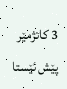3 کاتژمێر پێش ئێستا